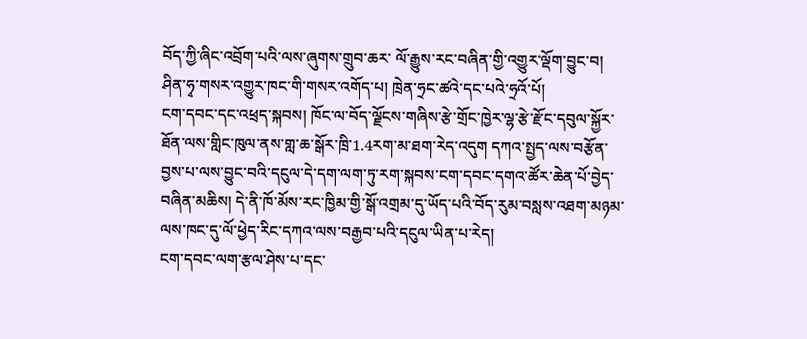བོད་ཀྱི་ཞིང་འབྲོག་པའི་ལས་ཞུགས་གྲུབ་ཆར་ ལོ་རྒྱུས་རང་བཞིན་གྱི་འགྱུར་ལྡོག་བྱུང་བ།
ཤིན་ཧྭ་གསར་འགྱུར་ཁང་གི་གསར་འགོད་པ། ཁྲེན་ཧྲང་ཚའེ་དང་པའེ་ཧྲའོ་པོ།
ངག་དབང་དང་འཕྲད་སྐབས། ཁོང་ལ་བོད་ལྗོངས་གཞིས་རྩེ་གྲོང་ཁྱེར་ལྷ་རྩེ་རྫོང་དབུལ་སྐྱོར་ཐོན་ལས་གླིང་ཁུལ་ནས་གླ་ཆ་སྒོར་ཁྲི་1.4རག་མ་ཐག་རེད་འདུག དཀའ་སྤྱད་ལས་བརྩོན་བྱས་པ་ལས་བྱུང་བའི་དངུལ་དེ་དག་ལག་ཏུ་རག་སྐབས་ངག་དབང་དགའ་ཚོར་ཆེན་པོ་བྱེད་བཞིན་མཆིས། དེ་ནི་ཁོ་མོས་རང་ཁྱིམ་གྱི་སྒོ་འགྲམ་དུ་ཡོད་པའི་བོད་རུམ་བསླས་འཐག་མཉམ་ལས་ཁང་དུ་ལོ་ཕྱེད་རིང་དཀའ་ལས་བརྒྱབ་པའི་དངུལ་ཡིན་པ་རེད།
ངག་དབང་ལག་རྩལ་ཤེས་པ་དང་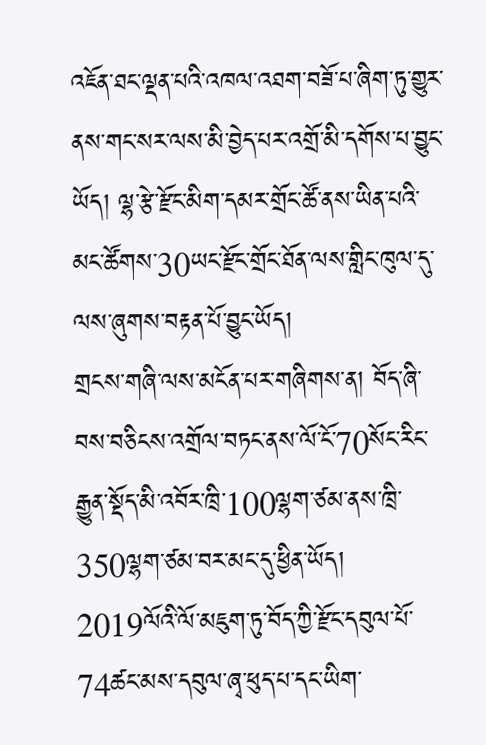འཇོན་ཐང་ལྡན་པའི་འཁལ་འཐག་བཟོ་པ་ཞིག་ཏུ་གྱུར་ནས་གང་སར་ལས་མི་བྱེད་པར་འགྲོ་མི་དགོས་པ་བྱུང་ཡོད། ལྷ་རྩེ་རྫོང་མིག་དམར་གྲོང་ཚོ་ནས་ཡིན་པའི་མང་ཚོགས་30ཡང་རྫོང་གྲོང་ཐོན་ལས་གླིང་ཁུལ་དུ་ལས་ཞུགས་བརྟན་པོ་བྱུང་ཡོད།
གྲངས་གཞི་ལས་མངོན་པར་གཞིགས་ན། བོད་ཞི་བས་བཅིངས་འགྲོལ་བཏང་ནས་ལོ་ངོ་70སོང་རིང་རྒྱུན་སྡོད་མི་འབོར་ཁྲི་100ལྷག་ཙམ་ནས་ཁྲི་350ལྷག་ཙམ་བར་མང་དུ་ཕྱིན་ཡོད། 2019ལོའི་ལོ་མཇུག་ཏུ་བོད་ཀྱི་རྫོང་དབུལ་པོ་74ཚང་མས་དབུལ་ཞྭ་ཕུད་པ་དང་ཡིག་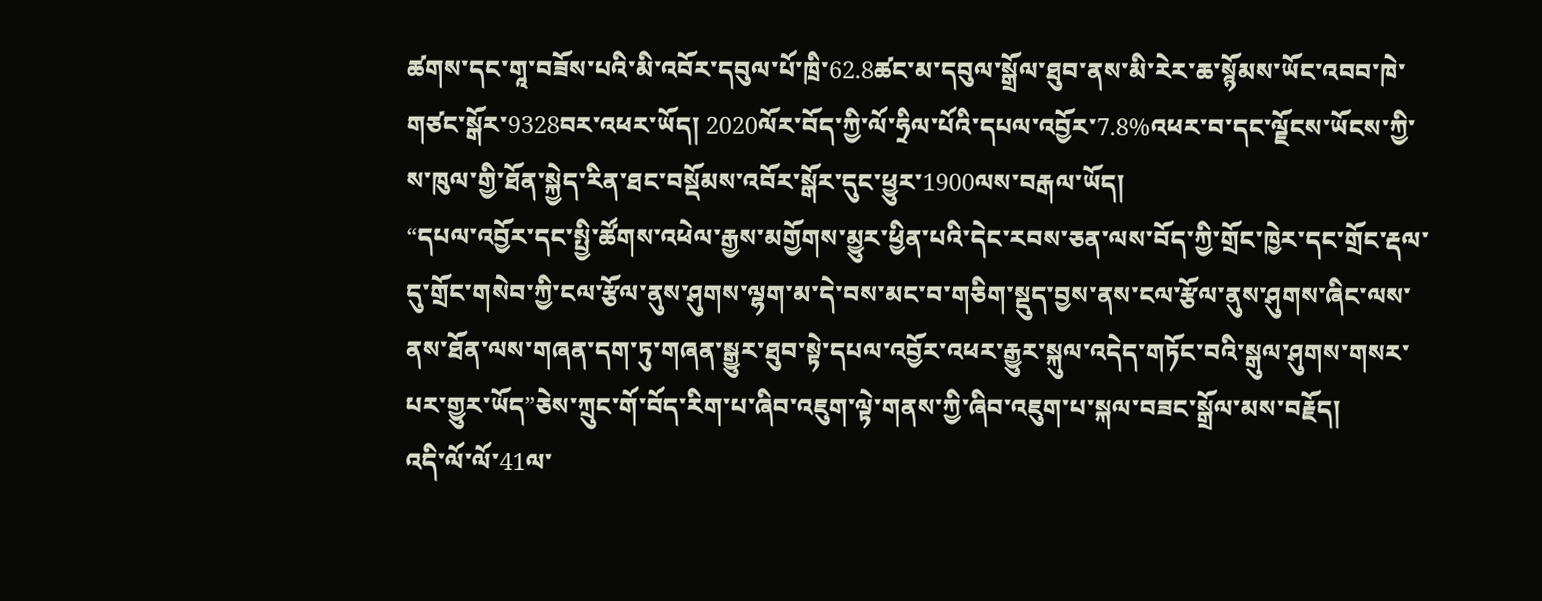ཚགས་དང་གཱ་བཟོས་པའི་མི་འབོར་དབུལ་པོ་ཁྲི་62.8ཚང་མ་དབུལ་སྒྲོལ་ཐུབ་ནས་མི་རེར་ཆ་སྙོམས་ཡོང་འབབ་ཁེ་གཙང་སྒོར་9328བར་འཕར་ཡོད། 2020ལོར་བོད་ཀྱི་ལོ་ཧྲིལ་པོའི་དཔལ་འབྱོར་7.8%འཕར་བ་དང་ལྗོངས་ཡོངས་ཀྱི་ས་ཁུལ་གྱི་ཐོན་སྐྱེད་རིན་ཐང་བསྡོམས་འབོར་སྒོར་དུང་ཕྱུར་1900ལས་བརྒལ་ཡོད།
“དཔལ་འབྱོར་དང་སྤྱི་ཚོགས་འཕེལ་རྒྱས་མགྱོགས་མྱུར་ཕྱིན་པའི་དེང་རབས་ཅན་ལས་བོད་ཀྱི་གྲོང་ཁྱེར་དང་གྲོང་རྡལ་དུ་གྲོང་གསེབ་ཀྱི་ངལ་རྩོལ་ནུས་ཤུགས་ལྷག་མ་དེ་བས་མང་བ་གཅིག་སྡུད་བྱས་ནས་ངལ་རྩོལ་ནུས་ཤུགས་ཞིང་ལས་ནས་ཐོན་ལས་གཞན་དག་ཏུ་གཞན་སྒྱུར་ཐུབ་སྟེ་དཔལ་འབྱོར་འཕར་རྒྱུར་སྐུལ་འདེད་གཏོང་བའི་སྒུལ་ཤུགས་གསར་པར་གྱུར་ཡོད”ཅེས་ཀྲུང་གོ་བོད་རིག་པ་ཞིབ་འཇུག་ལྟེ་གནས་ཀྱི་ཞིབ་འཇུག་པ་སྐལ་བཟང་སྒྲོལ་མས་བརྗོད།
འདི་ལོ་ལོ་41ལ་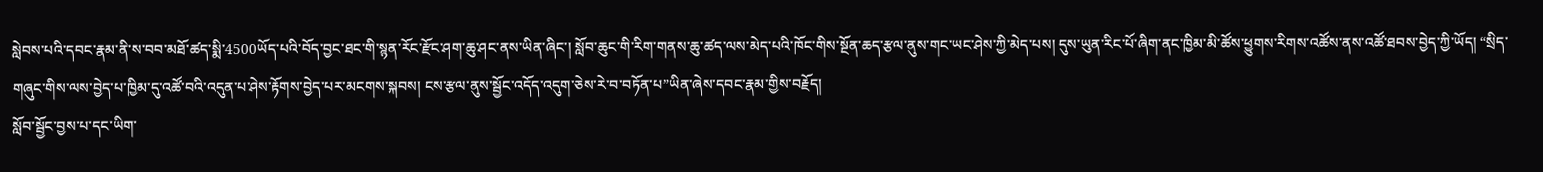སླེབས་པའི་དབང་རྣམ་ནི་ས་བབ་མཐོ་ཚད་སྨི་4500ཡོད་པའི་བོད་བྱང་ཐང་གི་སྙན་རོང་རྫོང་ཤག་ཆུ་ཤང་ནས་ཡིན་ཞིང་། སློབ་ཆུང་གི་རིག་གནས་ཆུ་ཚད་ལས་མེད་པའི་ཁོང་གིས་སྔོན་ཆད་རྩལ་ནུས་གང་ཡང་ཤེས་ཀྱི་མེད་པས། དུས་ཡུན་རིང་པོ་ཞིག་ནང་ཁྱིམ་མི་ཚོས་ཕྱུགས་རིགས་འཚོས་ནས་འཚོ་ཐབས་བྱེད་ཀྱི་ཡོད། “སྲིད་གཞུང་གིས་ལས་བྱེད་པ་ཁྱིམ་དུ་འཚོ་བའི་འདུན་པ་ཤེས་རྟོགས་བྱེད་པར་མངགས་སྐབས། ངས་རྩལ་ནུས་སྦྱོང་འདོད་འདུག་ཅེས་རེ་བ་བཏོན་པ”ཡིན་ཞེས་དབང་རྣམ་གྱིས་བརྗོད།
སློབ་སྦྱོང་བྱས་པ་དང་ཡིག་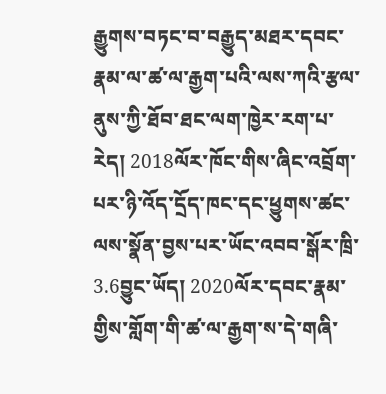རྒྱུགས་བཏང་བ་བརྒྱུད་མཐར་དབང་རྣམ་ལ་ཚ་ལ་རྒྱག་པའི་ལས་ཀའི་རྩལ་ནུས་ཀྱི་ཐོབ་ཐང་ལག་ཁྱེར་རག་པ་རེད། 2018ལོར་ཁོང་གིས་ཞིང་འབྲོག་པར་ཉི་འོད་དྲོད་ཁང་དང་ཕྱུགས་ཚང་ལས་སྣོན་བྱས་པར་ཡོང་འབབ་སྒོར་ཁྲི་3.6བྱུང་ཡོད། 2020ལོར་དབང་རྣམ་གྱིས་གློག་གི་ཚ་ལ་རྒྱག་ས་དེ་གཞི་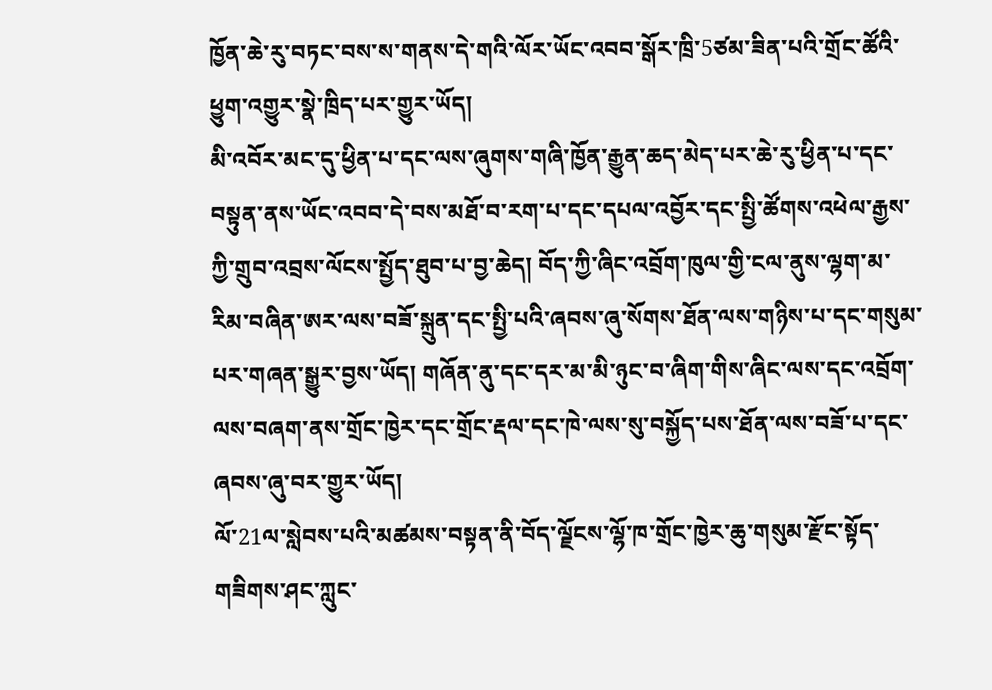ཁྱོན་ཆེ་རུ་བཏང་བས་ས་གནས་དེ་གའི་ལོར་ཡོང་འབབ་སྒོར་ཁྲི་5ཙམ་ཟིན་པའི་གྲོང་ཚོའི་ཕྱུག་འགྱུར་སྣེ་ཁྲིད་པར་གྱུར་ཡོད།
མི་འབོར་མང་དུ་ཕྱིན་པ་དང་ལས་ཞུགས་གཞི་ཁྱོན་རྒྱུན་ཆད་མེད་པར་ཆེ་རུ་ཕྱིན་པ་དང་བསྟུན་ནས་ཡོང་འབབ་དེ་བས་མཐོ་བ་རག་པ་དང་དཔལ་འབྱོར་དང་སྤྱི་ཚོགས་འཕེལ་རྒྱས་ཀྱི་གྲུབ་འབྲས་ལོངས་སྤྱོད་ཐུབ་པ་བྱ་ཆེད། བོད་ཀྱི་ཞིང་འབྲོག་ཁུལ་གྱི་ངལ་ནུས་ལྷག་མ་རིམ་བཞིན་ཨར་ལས་བཟོ་སྐྲུན་དང་སྤྱི་པའི་ཞབས་ཞུ་སོགས་ཐོན་ལས་གཉིས་པ་དང་གསུམ་པར་གཞན་སྒྱུར་བྱས་ཡོད། གཞོན་ནུ་དང་དར་མ་མི་ཉུང་བ་ཞིག་གིས་ཞིང་ལས་དང་འབྲོག་ལས་བཞག་ནས་གྲོང་ཁྱེར་དང་གྲོང་རྡལ་དང་ཁེ་ལས་སུ་བསྐྱོད་པས་ཐོན་ལས་བཟོ་པ་དང་ཞབས་ཞུ་བར་གྱུར་ཡོད།
ལོ་21ལ་སླེབས་པའི་མཚམས་བསྟན་ནི་བོད་ལྗོངས་ལྷོ་ཁ་གྲོང་ཁྱེར་ཆུ་གསུམ་རྫོང་སྟོད་གཟིགས་ཤང་ཀླུང་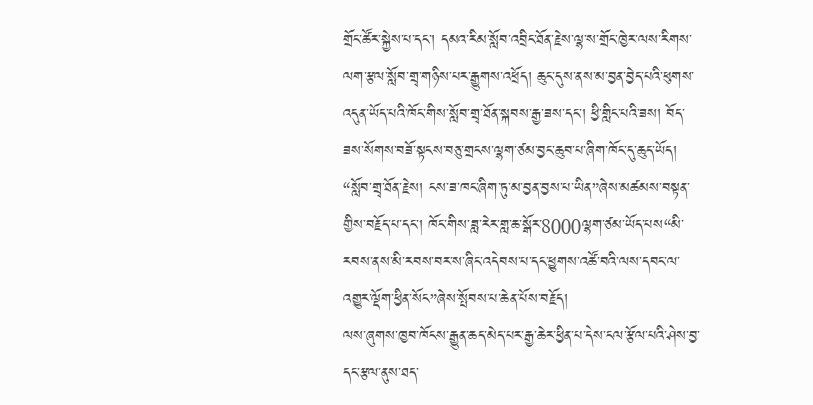གྲོང་ཚོར་སྐྱེས་པ་དང་། དམའ་རིམ་སློབ་འབྲིང་ཐོན་རྗེས་ལྷ་ས་གྲོང་ཁྱེར་ལས་རིགས་ལག་རྩལ་སློབ་གྲྭ་གཉིས་པར་རྒྱུགས་འཕྲོད། ཆུང་དུས་ནས་མ་བྱན་བྱེད་པའི་ཕུགས་འདུན་ཡོད་པའི་ཁོང་གིས་སློབ་གྲྭ་ཐོན་སྐབས་རྒྱ་ཟས་དང་། ཕྱི་གླིང་པའི་ཟས། བོད་ཟས་སོགས་བཟོ་སྟངས་བཅུ་གྲངས་ལྷག་ཙམ་བྱང་ཆུབ་པ་ཞིག་ཁོང་དུ་ཆུད་ཡོད།
“སློབ་གྲྭ་ཐོན་རྗེས། ངས་ཟ་ཁང་ཞིག་ཏུ་མ་བྱན་བྱས་པ་ཡིན”ཞེས་མཚམས་བསྟན་གྱིས་བརྗོད་པ་དང་། ཁོང་གིས་ཟླ་རེར་གླ་ཆ་སྒོར་8000ལྷག་ཙམ་ཡོད་པས“མི་རབས་ནས་མི་རབས་བར་ས་ཞིང་འདེབས་པ་དང་ཕྱུགས་འཚོ་བའི་ལས་དབང་ལ་འགྱུར་ལྡོག་ཕྱིན་སོང”ཞེས་སྤོབས་པ་ཆེན་པོས་བརྗོད།
ལས་ཞུགས་ཁྱབ་ཁོངས་རྒྱུན་ཆད་མེད་པར་རྒྱ་ཆེར་ཕྱིན་པ་དེས་ངལ་རྩོལ་པའི་ཤེས་བྱ་དང་རྩལ་ནུས་ཐད་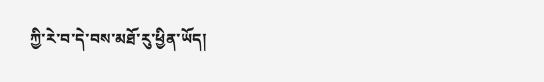ཀྱི་རེ་བ་དེ་བས་མཐོ་རུ་ཕྱིན་ཡོད།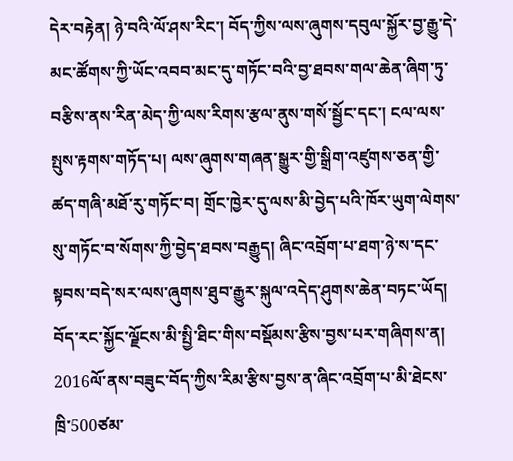དེར་བརྟེན། ཉེ་བའི་ལོ་ཤས་རིང་། བོད་ཀྱིས་ལས་ཞུགས་དབུལ་སྐྱོར་བྱ་རྒྱུ་དེ་མང་ཚོགས་ཀྱི་ཡོང་འབབ་མང་དུ་གཏོང་བའི་བྱ་ཐབས་གལ་ཆེན་ཞིག་ཏུ་བརྩིས་ནས་རིན་མེད་ཀྱི་ལས་རིགས་རྩལ་ནུས་གསོ་སྦྱོང་དང་། ངལ་ལས་སྤུས་རྟགས་གཏོད་པ། ལས་ཞུགས་གཞན་སྒྱུར་གྱི་སྒྲིག་འཛུགས་ཅན་གྱི་ཚད་གཞི་མཐོ་རུ་གཏོང་བ། གྲོང་ཁྱེར་དུ་ལས་མི་བྱེད་པའི་ཁོར་ཡུག་ལེགས་སུ་གཏོང་བ་སོགས་ཀྱི་བྱེད་ཐབས་བརྒྱུད། ཞིང་འབྲོག་པ་ཐག་ཉེ་ས་དང་སྟབས་བདེ་སར་ལས་ཞུགས་ཐུབ་རྒྱུར་སྐུལ་འདེད་ཤུགས་ཆེན་བཏང་ཡོད། བོད་རང་སྐྱོང་ལྗོངས་མི་སྤྱི་ཐིང་གིས་བསྡོམས་རྩིས་བྱས་པར་གཞིགས་ན། 2016ལོ་ནས་བཟུང་བོད་ཀྱིས་རིམ་རྩིས་བྱས་ན་ཞིང་འབྲོག་པ་མི་ཐེངས་ཁྲི་500ཙམ་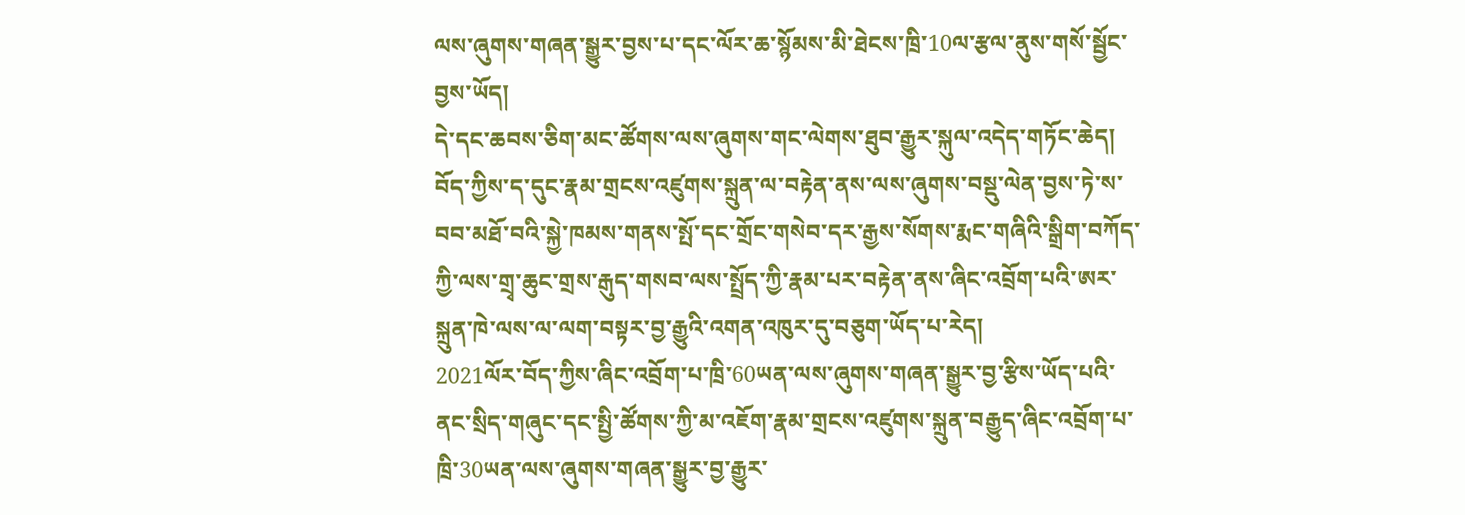ལས་ཞུགས་གཞན་སྒྱུར་བྱས་པ་དང་ལོར་ཆ་སྙོམས་མི་ཐེངས་ཁྲི་10ལ་རྩལ་ནུས་གསོ་སྦྱོང་བྱས་ཡོད།
དེ་དང་ཆབས་ཅིག་མང་ཚོགས་ལས་ཞུགས་གང་ལེགས་ཐུབ་རྒྱུར་སྐུལ་འདེད་གཏོང་ཆེད། བོད་ཀྱིས་ད་དུང་རྣམ་གྲངས་འཛུགས་སྐྲུན་ལ་བརྟེན་ནས་ལས་ཞུགས་བསྡུ་ལེན་བྱས་ཏེ་ས་བབ་མཐོ་བའི་སྐྱེ་ཁམས་གནས་སྤོ་དང་གྲོང་གསེབ་དར་རྒྱས་སོགས་རྨང་གཞིའི་སྒྲིག་བཀོད་ཀྱི་ལས་གྲྭ་ཆུང་གྲས་རྒུད་གསབ་ལས་སྤྲོད་ཀྱི་རྣམ་པར་བརྟེན་ནས་ཞིང་འབྲོག་པའི་ཨར་སྐྲུན་ཁེ་ལས་ལ་ལག་བསྟར་བྱ་རྒྱུའི་འགན་འཁུར་དུ་བཅུག་ཡོད་པ་རེད།
2021ལོར་བོད་ཀྱིས་ཞིང་འབྲོག་པ་ཁྲི་60ཡན་ལས་ཞུགས་གཞན་སྒྱུར་བྱ་རྩིས་ཡོད་པའི་ནང་སྲིད་གཞུང་དང་སྤྱི་ཚོགས་ཀྱི་མ་འཇོག་རྣམ་གྲངས་འཛུགས་སྐྲུན་བརྒྱུད་ཞིང་འབྲོག་པ་ཁྲི་30ཡན་ལས་ཞུགས་གཞན་སྒྱུར་བྱ་རྒྱུར་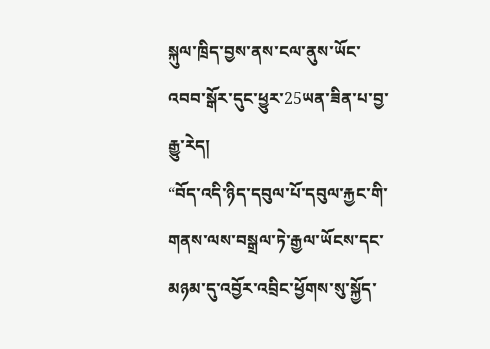སྐུལ་ཁྲིད་བྱས་ནས་ངལ་ནུས་ཡོང་འབབ་སྒོར་དུང་ཕྱུར་25ཡན་ཟིན་པ་བྱ་རྒྱུ་རེད།
“བོད་འདི་ཉིད་དབུལ་པོ་དབུལ་རྐྱང་གི་གནས་ལས་བསྒྲལ་ཏེ་རྒྱལ་ཡོངས་དང་མཉམ་དུ་འབྱོར་འབྲིང་ཕྱོགས་སུ་སྐྱོད་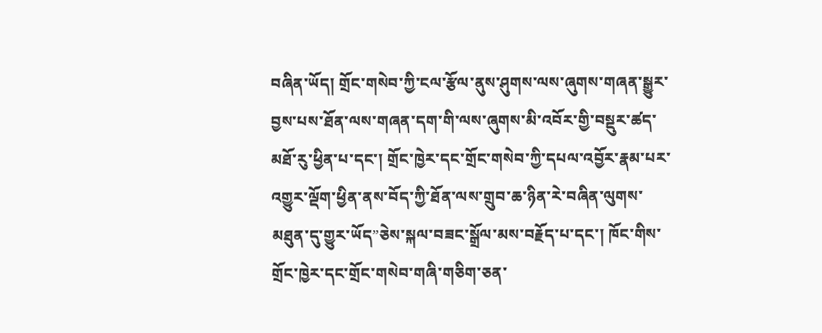བཞིན་ཡོད། གྲོང་གསེབ་ཀྱི་ངལ་རྩོལ་ནུས་ཤུགས་ལས་ཞུགས་གཞན་སྒྱུར་བྱས་པས་ཐོན་ལས་གཞན་དག་གི་ལས་ཞུགས་མི་འབོར་གྱི་བསྡུར་ཚད་མཐོ་རུ་ཕྱིན་པ་དང་། གྲོང་ཁྱེར་དང་གྲོང་གསེབ་ཀྱི་དཔལ་འབྱོར་རྣམ་པར་འགྱུར་ལྡོག་ཕྱིན་ནས་བོད་ཀྱི་ཐོན་ལས་གྲུབ་ཆ་ཉིན་རེ་བཞིན་ལུགས་མཐུན་དུ་གྱུར་ཡོད”ཅེས་སྐལ་བཟང་སྒྲོལ་མས་བརྗོད་པ་དང་། ཁོང་གིས་གྲོང་ཁྱེར་དང་གྲོང་གསེབ་གཞི་གཅིག་ཅན་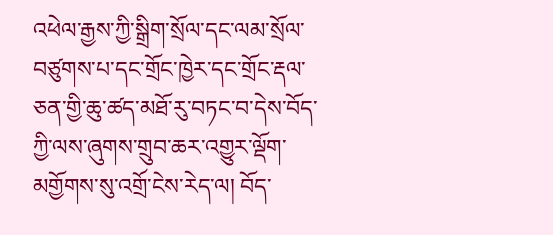འཕེལ་རྒྱས་ཀྱི་སྒྲིག་སྲོལ་དང་ལམ་སྲོལ་བཙུགས་པ་དང་གྲོང་ཁྱེར་དང་གྲོང་རྡལ་ཅན་གྱི་ཆུ་ཚད་མཐོ་རུ་བཏང་བ་དེས་བོད་ཀྱི་ལས་ཞུགས་གྲུབ་ཆར་འགྱུར་ལྡོག་མགྱོགས་སུ་འགྲོ་ངེས་རེད་ལ། བོད་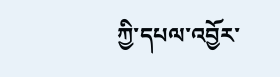ཀྱི་དཔལ་འབྱོར་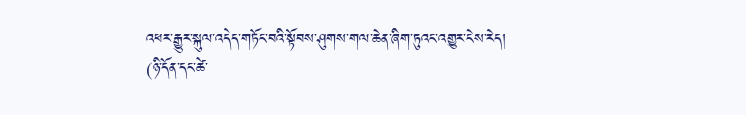འཕར་རྒྱུར་སྐུལ་འདེད་གཏོང་བའི་སྟོབས་ཤུགས་གལ་ཆེན་ཞིག་ཏུའང་འགྱུར་ངེས་རེད།
(ཉི་དོན་དང་ཚེ་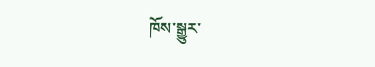ཁོས་སྒྱུར་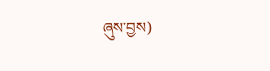ཞུས་བྱས)